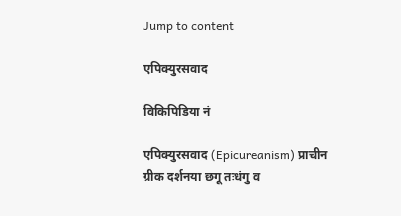Jump to content

एपिक्युरसवाद

विकिपिडिया नं

एपिक्युरसवाद (Epicureanism) प्राचीन ग्रीक दर्शनया छगू तःधंगु व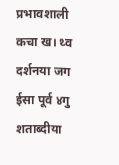प्रभावशाली कचा ख। थ्व दर्शनया जग ईसा पूर्व ४गु शताब्दीया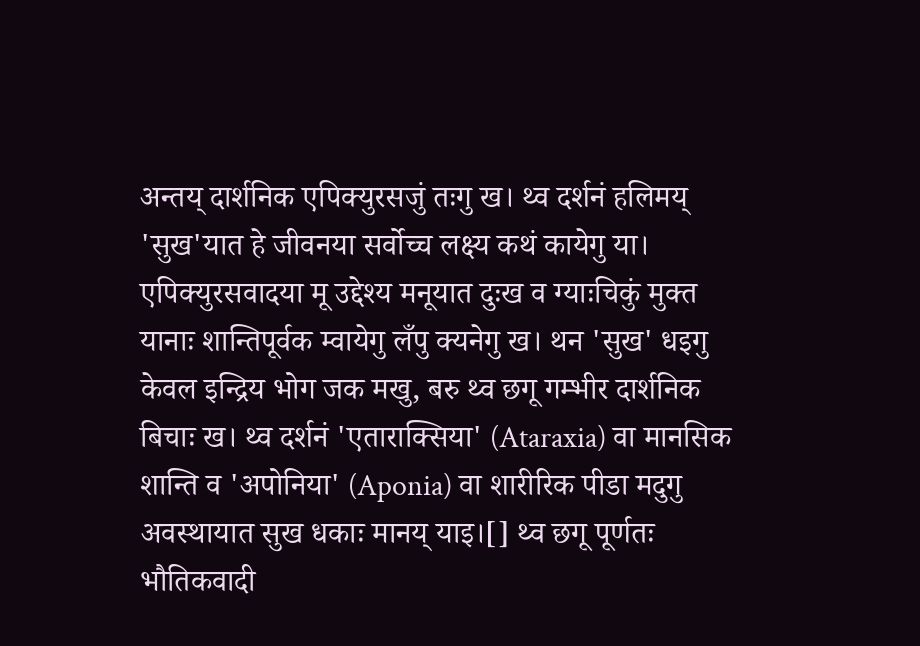अन्तय् दार्शनिक एपिक्युरसजुं तःगु ख। थ्व दर्शनं हलिमय् 'सुख'यात हे जीवनया सर्वोच्च लक्ष्य कथं कायेगु या। एपिक्युरसवादया मू उद्देश्य मनूयात दुःख व ग्याःचिकुं मुक्त यानाः शान्तिपूर्वक म्वायेगु लँपु क्यनेगु ख। थन 'सुख' धइगु केवल इन्द्रिय भोग जक मखु, बरु थ्व छगू गम्भीर दार्शनिक बिचाः ख। थ्व दर्शनं 'एताराक्सिया' (Ataraxia) वा मानसिक शान्ति व 'अपोनिया' (Aponia) वा शारीरिक पीडा मदुगु अवस्थायात सुख धकाः मानय् याइ।[] थ्व छगू पूर्णतः भौतिकवादी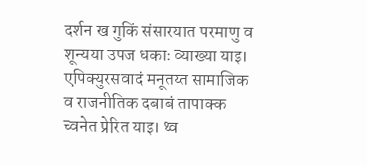दर्शन ख गुकिं संसारयात परमाणु व शून्यया उपज धकाः व्याख्या याइ। एपिक्युरसवादं मनूतय्त सामाजिक व राजनीतिक दबाबं तापाक्क च्वनेत प्रेरित याइ। थ्व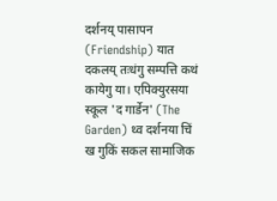दर्शनय् पासापन (Friendship) यात दकलय् तःधंगु सम्पत्ति कथं कायेगु या। एपिक्युरसया स्कूल 'द गार्डेन' (The Garden) थ्व दर्शनया चिं ख गुकिं सकल सामाजिक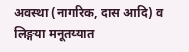अवस्था (नागरिक, दास आदि) व लिङ्गया मनूतय्यात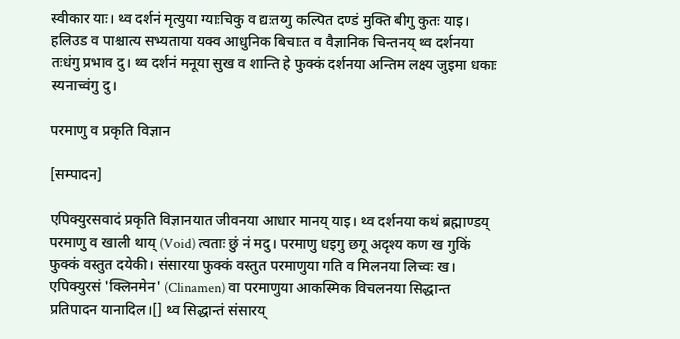स्वीकार याः। थ्व दर्शनं मृत्युया ग्याःचिकु व द्यःतय्गु कल्पित दण्डं मुक्ति बीगु कुतः याइ। हलिउड व पाश्चात्य सभ्यताया यक्व आधुनिक बिचाःत व वैज्ञानिक चिन्तनय् थ्व दर्शनया तःधंगु प्रभाव दु। थ्व दर्शनं मनूया सुख व शान्ति हे फुक्कं दर्शनया अन्तिम लक्ष्य जुइमा धकाः स्यनाच्वंगु दु।

परमाणु व प्रकृति विज्ञान

[सम्पादन]

एपिक्युरसवादं प्रकृति विज्ञानयात जीवनया आधार मानय् याइ। थ्व दर्शनया कथं ब्रह्माण्डय् परमाणु व खाली थाय् (Void) त्वताः छुं नं मदु। परमाणु धइगु छगू अदृश्य कण ख गुकिं फुक्कं वस्तुत दयेकी। संसारया फुक्कं वस्तुत परमाणुया गति व मिलनया लिच्वः ख। एपिक्युरसं 'क्लिनमेन' (Clinamen) वा परमाणुया आकस्मिक विचलनया सिद्धान्त प्रतिपादन यानादिल।[] थ्व सिद्धान्तं संसारय्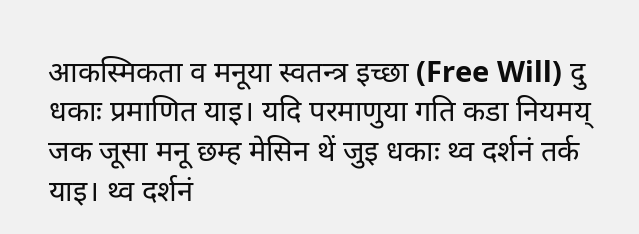आकस्मिकता व मनूया स्वतन्त्र इच्छा (Free Will) दु धकाः प्रमाणित याइ। यदि परमाणुया गति कडा नियमय् जक जूसा मनू छम्ह मेसिन थें जुइ धकाः थ्व दर्शनं तर्क याइ। थ्व दर्शनं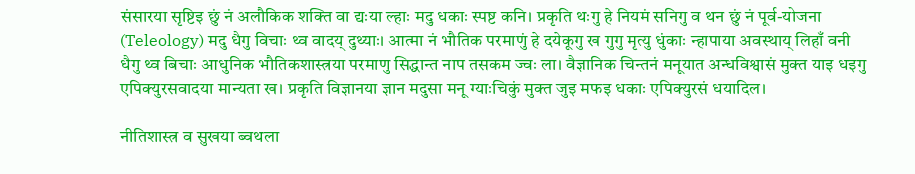संसारया सृष्टिइ छुं नं अलौकिक शक्ति वा द्यःया ल्हाः मदु धकाः स्पष्ट कनि। प्रकृति थःगु हे नियमं सनिगु व थन छुं नं पूर्व-योजना (Teleology) मदु धैगु विचाः थ्व वादय् दुथ्याः। आत्मा नं भौतिक परमाणुं हे दयेकूगु ख गुगु मृत्यु धुंकाः न्हापाया अवस्थाय् लिहाँ वनी धैगु थ्व बिचाः आधुनिक भौतिकशास्त्रया परमाणु सिद्धान्त नाप तसकम ज्वः ला। वैज्ञानिक चिन्तनं मनूयात अन्धविश्वासं मुक्त याइ धइगु एपिक्युरसवादया मान्यता ख। प्रकृति विज्ञानया ज्ञान मदुसा मनू ग्याःचिकुं मुक्त जुइ मफइ धकाः एपिक्युरसं धयादिल।

नीतिशास्त्र व सुखया ब्वथला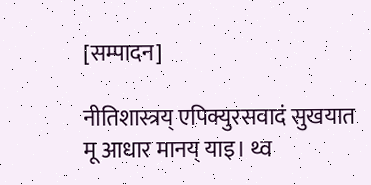[सम्पादन]

नीतिशास्त्रय् एपिक्युरसवादं सुखयात मू आधार मानय् याइ। थ्व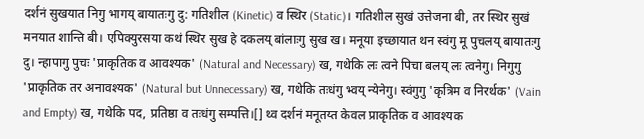दर्शनं सुखयात निगु भागय् बायातःगु दु: गतिशील (Kinetic) व स्थिर (Static)। गतिशील सुखं उत्तेजना बी, तर स्थिर सुखं मनयात शान्ति बी। एपिक्युरसया कथं स्थिर सुख हे दकलय् बांलाःगु सुख ख। मनूया इच्छायात थन स्वंगु मू पुचलय् बायातःगु दु। न्हापागु पुचः 'प्राकृतिक व आवश्यक' (Natural and Necessary) ख, गथेकि लः त्वने पिचा बलय् लः त्वनेगु। निगुगु 'प्राकृतिक तर अनावश्यक' (Natural but Unnecessary) ख, गथेकि तःधंगु भ्वय् न्येनेगु। स्वंगुगु 'कृत्रिम व निरर्थक' (Vain and Empty) ख, गथेकि पद, प्रतिष्ठा व तःधंगु सम्पत्ति।[] थ्व दर्शनं मनूतय्त केवल प्राकृतिक व आवश्यक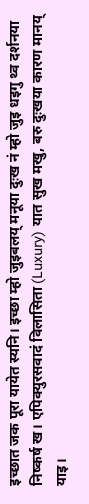इच्छात जक पूरा यायेत स्यनि। इच्छा म्हो जुइबलय् मनूया दुःख नं म्हो जुइ धइगु थ्व दर्शनया निष्कर्ष ख। एपिक्युरसवादं विलासिता (Luxury) यात सुख मखु, बरु दुःखया कारण मानय् याइ।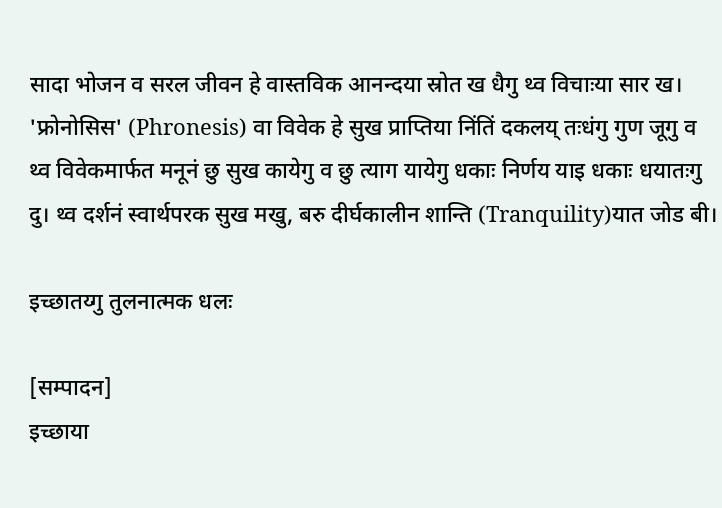सादा भोजन व सरल जीवन हे वास्तविक आनन्दया स्रोत ख धैगु थ्व विचाःया सार ख। 'फ्रोनोसिस' (Phronesis) वा विवेक हे सुख प्राप्तिया निंतिं दकलय् तःधंगु गुण जूगु व थ्व विवेकमार्फत मनूनं छु सुख कायेगु व छु त्याग यायेगु धकाः निर्णय याइ धकाः धयातःगु दु। थ्व दर्शनं स्वार्थपरक सुख मखु, बरु दीर्घकालीन शान्ति (Tranquility)यात जोड बी।

इच्छातय्गु तुलनात्मक धलः

[सम्पादन]
इच्छाया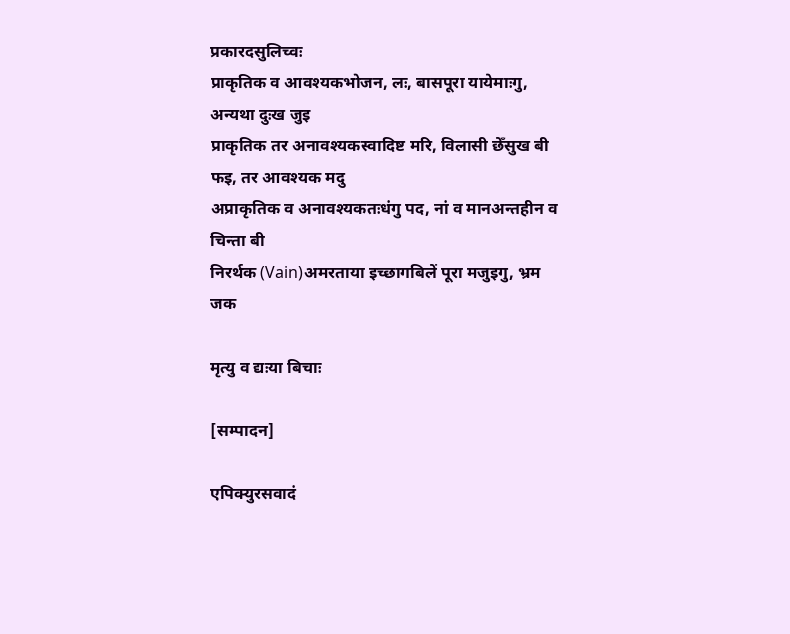प्रकारदसुलिच्वः
प्राकृतिक व आवश्यकभोजन, लः, बासपूरा यायेमाःगु, अन्यथा दुःख जुइ
प्राकृतिक तर अनावश्यकस्वादिष्ट मरि, विलासी छेँसुख बी फइ, तर आवश्यक मदु
अप्राकृतिक व अनावश्यकतःधंगु पद, नां व मानअन्तहीन व चिन्ता बी
निरर्थक (Vain)अमरताया इच्छागबिलें पूरा मजुइगु, भ्रम जक

मृत्यु व द्यःया बिचाः

[सम्पादन]

एपिक्युरसवादं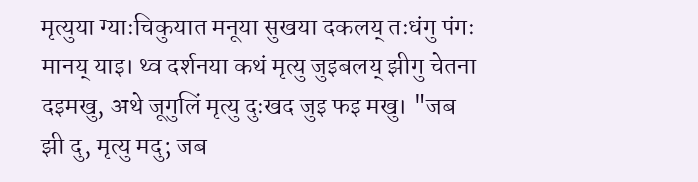मृत्युया ग्याःचिकुयात मनूया सुखया दकलय् तःधंगु पंगः मानय् याइ। थ्व दर्शनया कथं मृत्यु जुइबलय् झीगु चेतना दइमखु, अथे जूगुलिं मृत्यु दुःखद जुइ फइ मखु। "जब झी दु, मृत्यु मदु; जब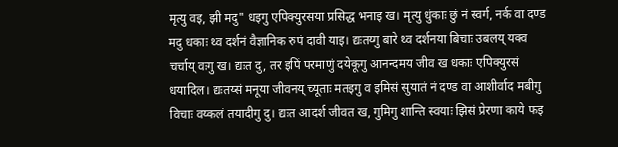मृत्यु वइ, झी मदु" धइगु एपिक्युरसया प्रसिद्ध भनाइ ख। मृत्यु धुंकाः छुं नं स्वर्ग, नर्क वा दण्ड मदु धकाः थ्व दर्शनं वैज्ञानिक रुपं दावी याइ। द्यःतय्गु बारे थ्व दर्शनया बिचाः उबलय् यक्व चर्चाय् वःगु ख। द्यःत दु, तर इपिं परमाणुं दयेकूगु आनन्दमय जीव ख धकाः एपिक्युरसं धयादिल। द्यःतय्सं मनूया जीवनय् च्यूताः मतइगु व इमिसं सुयातं नं दण्ड वा आशीर्वाद मबीगु विचाः वय्कलं तयादीगु दु। द्यःत आदर्श जीवत ख, गुमिगु शान्ति स्वयाः झिसं प्रेरणा काये फइ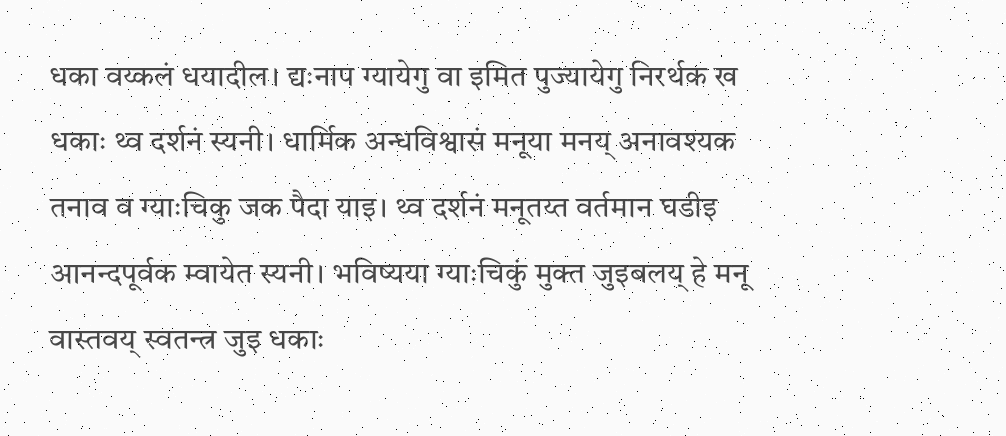धका वय्कलं धयादील। द्यःनाप ग्यायेगु वा इमित पुज्यायेगु निरर्थक ख धकाः थ्व दर्शनं स्यनी। धार्मिक अन्धविश्वासं मनूया मनय् अनावश्यक तनाव व ग्याःचिकु जक पैदा याइ। थ्व दर्शनं मनूतय्त वर्तमान घडीइ आनन्दपूर्वक म्वायेत स्यनी। भविष्यया ग्याःचिकुं मुक्त जुइबलय् हे मनू वास्तवय् स्वतन्त्र जुइ धकाः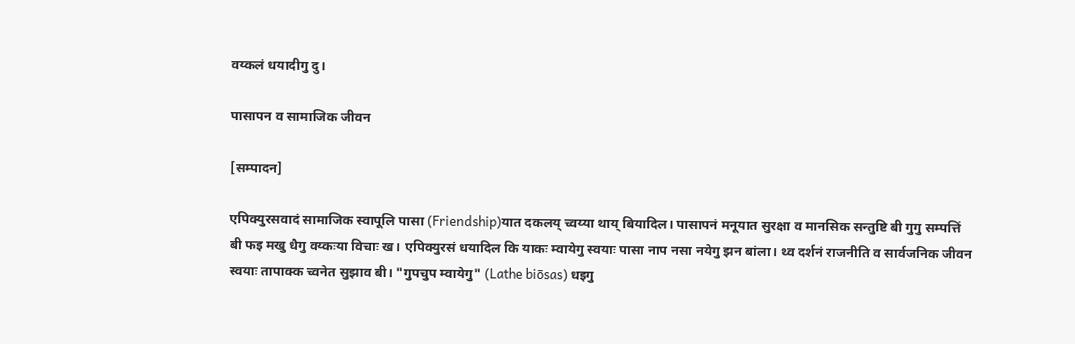वय्कलं धयादीगु दु।

पासापन व सामाजिक जीवन

[सम्पादन]

एपिक्युरसवादं सामाजिक स्वापूलि पासा (Friendship)यात दकलय् च्वय्या थाय् बियादिल। पासापनं मनूयात सुरक्षा व मानसिक सन्तुष्टि बी गुगु सम्पत्तिं बी फइ मखु धैगु वय्कःया विचाः ख। एपिक्युरसं धयादिल कि याकः म्वायेगु स्वयाः पासा नाप नसा नयेगु झन बांला। थ्व दर्शनं राजनीति व सार्वजनिक जीवन स्वयाः तापाक्क च्वनेत सुझाव बी। "गुपचुप म्वायेगु" (Lathe biōsas) धइगु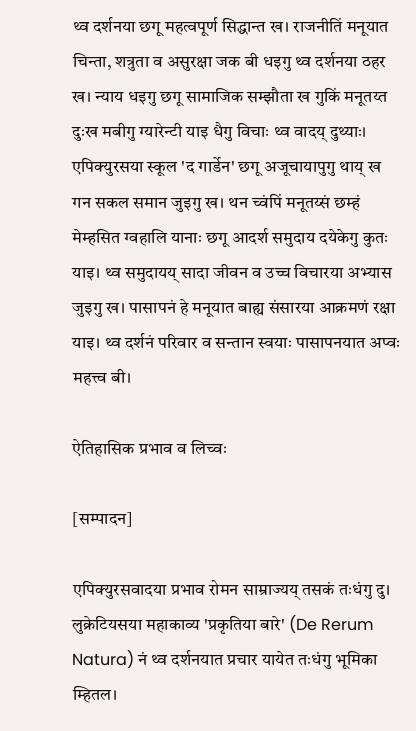थ्व दर्शनया छगू महत्वपूर्ण सिद्धान्त ख। राजनीतिं मनूयात चिन्ता, शत्रुता व असुरक्षा जक बी धइगु थ्व दर्शनया ठहर ख। न्याय धइगु छगू सामाजिक सम्झौता ख गुकिं मनूतय्त दुःख मबीगु ग्यारेन्टी याइ धैगु विचाः थ्व वादय् दुथ्याः। एपिक्युरसया स्कूल 'द गार्डेन' छगू अजूचायापुगु थाय् ख गन सकल समान जुइगु ख। थन च्वंपिं मनूतय्सं छम्हं मेम्हसित ग्वहालि यानाः छगू आदर्श समुदाय दयेकेगु कुतः याइ। थ्व समुदायय् सादा जीवन व उच्च विचारया अभ्यास जुइगु ख। पासापनं हे मनूयात बाह्य संसारया आक्रमणं रक्षा याइ। थ्व दर्शनं परिवार व सन्तान स्वयाः पासापनयात अप्वः महत्त्व बी।

ऐतिहासिक प्रभाव व लिच्वः

[सम्पादन]

एपिक्युरसवादया प्रभाव रोमन साम्राज्यय् तसकं तःधंगु दु। लुक्रेटियसया महाकाव्य 'प्रकृतिया बारे' (De Rerum Natura) नं थ्व दर्शनयात प्रचार यायेत तःधंगु भूमिका म्हितल।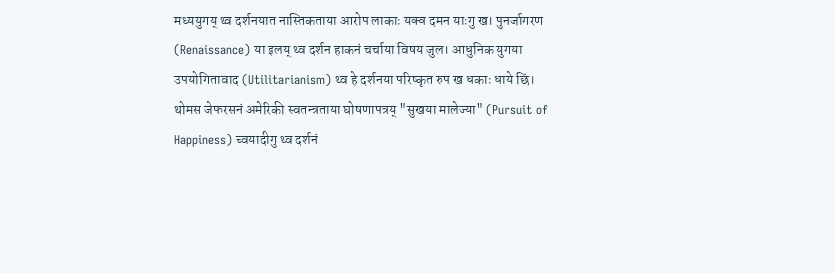मध्ययुगय् थ्व दर्शनयात नास्तिकताया आरोप लाकाः यक्व दमन याःगु ख। पुनर्जागरण (Renaissance) या इलय् थ्व दर्शन हाकनं चर्चाया विषय जुल। आधुनिक युगया उपयोगितावाद (Utilitarianism) थ्व हे दर्शनया परिष्कृत रुप ख धकाः धाये छिं। थोमस जेफरसनं अमेरिकी स्वतन्त्रताया घोषणापत्रय् "सुखया मालेज्या" (Pursuit of Happiness) च्वयादीगु थ्व दर्शनं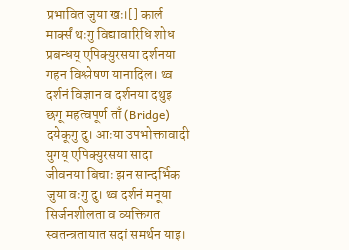प्रभावित जुया खः।[] कार्ल मार्क्सं थःगु विद्यावारिधि शोध प्रबन्धय् एपिक्युरसया दर्शनया गहन विश्लेषण यानादिल। थ्व दर्शनं विज्ञान व दर्शनया दथुइ छगू महत्वपूर्ण ताँ (Bridge) दयेकूगु दु। आःया उपभोक्तावादी युगय् एपिक्युरसया सादा जीवनया बिचाः झन सान्दर्भिक जुया वःगु दु। थ्व दर्शनं मनूया सिर्जनशीलता व व्यक्तिगत स्वतन्त्रतायात सदां समर्थन याइ।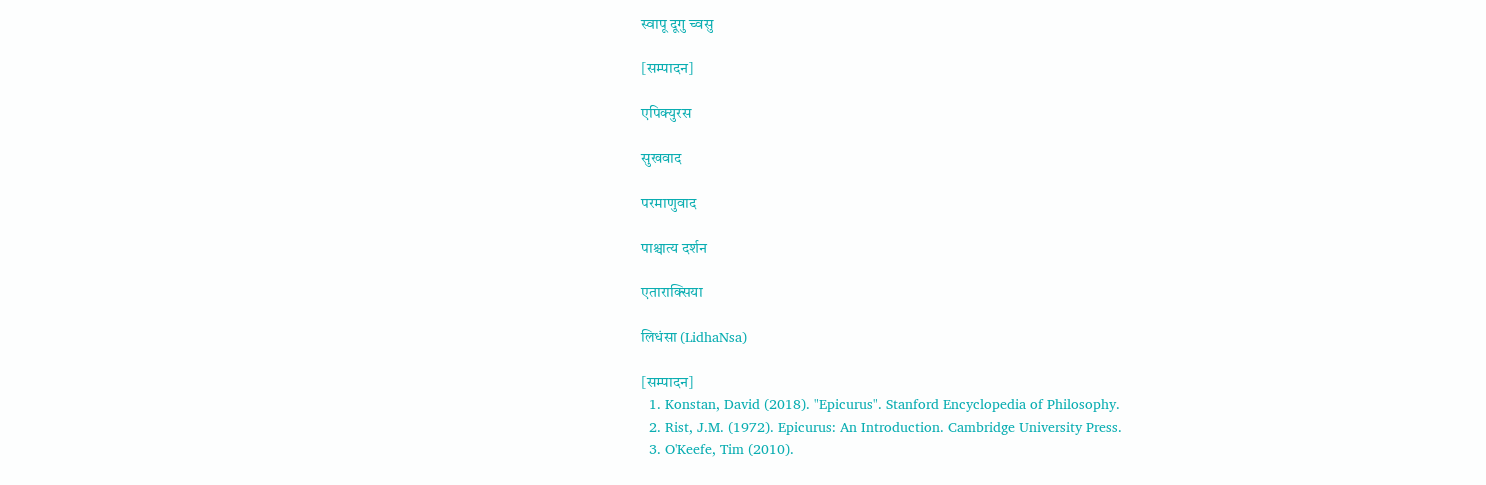स्वापू दूगु च्वसु

[सम्पादन]

एपिक्युरस

सुखवाद

परमाणुवाद

पाश्चात्य दर्शन

एताराक्सिया

लिधंसा (LidhaNsa)

[सम्पादन]
  1. Konstan, David (2018). "Epicurus". Stanford Encyclopedia of Philosophy.
  2. Rist, J.M. (1972). Epicurus: An Introduction. Cambridge University Press.
  3. O'Keefe, Tim (2010).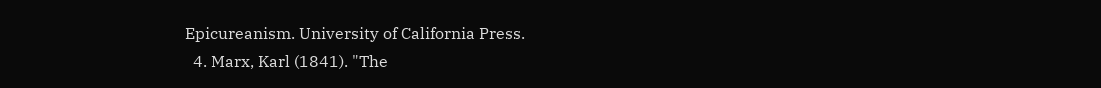Epicureanism. University of California Press.
  4. Marx, Karl (1841). "The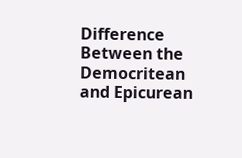Difference Between the Democritean and Epicurean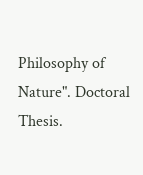Philosophy of Nature". Doctoral Thesis.